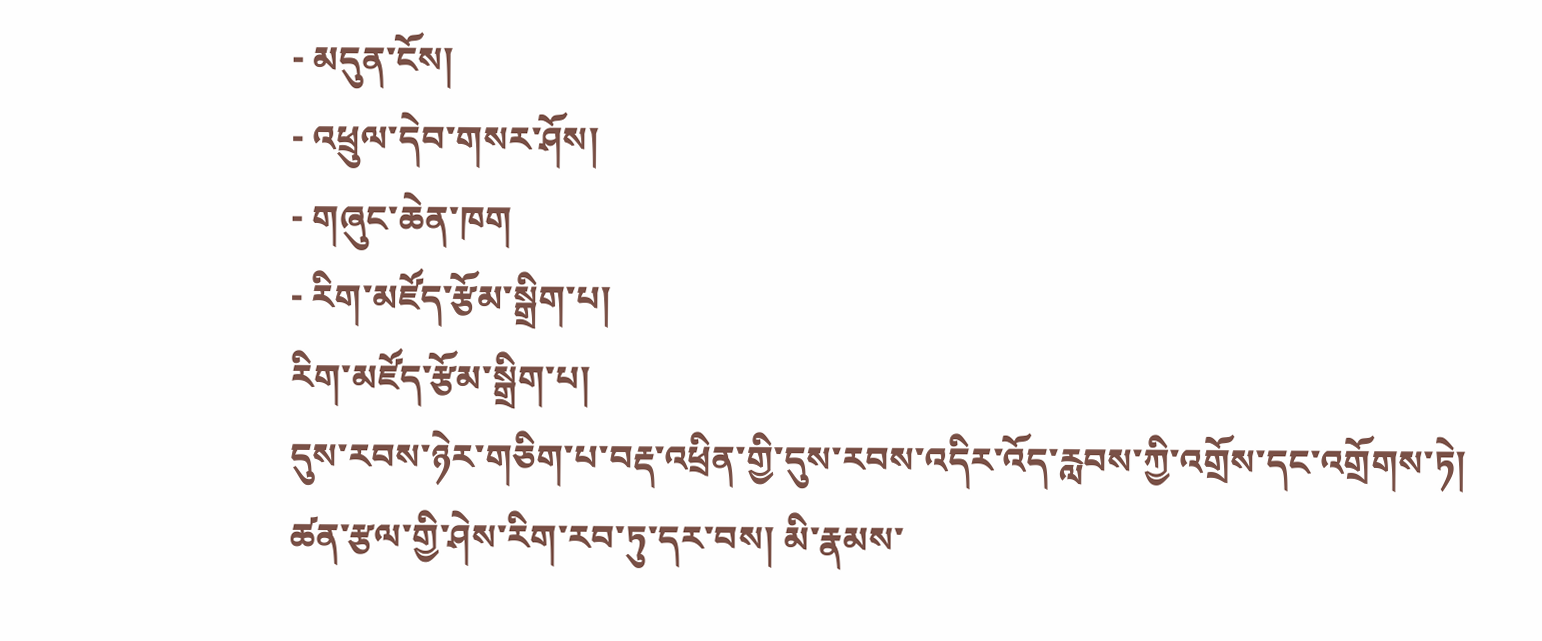- མདུན་ངོས།
- འཕྲུལ་དེབ་གསར་ཤོས།
- གཞུང་ཆེན་ཁག
- རིག་མཛོད་རྩོམ་སྒྲིག་པ།
རིག་མཛོད་རྩོམ་སྒྲིག་པ།
དུས་རབས་ཉེར་གཅིག་པ་བརྡ་འཕྲིན་གྱི་དུས་རབས་འདིར་འོད་རླབས་ཀྱི་འགྲོས་དང་འགྲོགས་ཏེ། ཚན་རྩལ་གྱི་ཤེས་རིག་རབ་ཏུ་དར་བས། མི་རྣམས་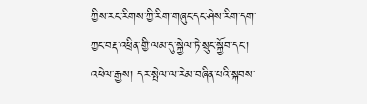ཀྱིས་རང་རིགས་ཀྱི་རིག་གཞུང་དང་ཤེས་རིག་དག་ཀྱང་བརྡ་འཕྲིན་གྱི་ལམ་དུ་སྐྱེལ་ཏེ་སྲུང་སྐྱོབ་དང་། འཕེལ་རྒྱས། དར་སྤེལ་ལ་རེམ་བཞིན་པའི་སྐབས་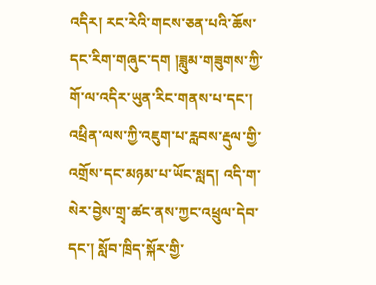འདིར། རང་རེའི་གངས་ཅན་པའི་ཆོས་དང་རིག་གཞུང་དག །ཟླུམ་གཟུགས་ཀྱི་གོ་ལ་འདིར་ཡུན་རིང་གནས་པ་དང་། འཕྲིན་ལས་ཀྱི་འཇུག་པ་རླབས་རྡུལ་གྱི་འགྲོས་དང་མཉམ་པ་ཡོང་སླད། འདི་ག་སེར་བྱེས་གྲྭ་ཚང་ནས་ཀྱང་འཕྲུལ་དེབ་དང་། སློབ་ཁྲིད་སྐོར་གྱི་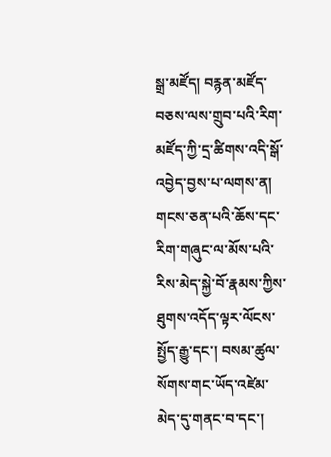སྒྲ་མཛོད། བརྙན་མཛོད་བཅས་ལས་གྲུབ་པའི་རིག་མཛོད་ཀྱི་དྲ་ཚིགས་འདི་སྒོ་འབྱེད་བྱས་པ་ལགས་ན། གངས་ཅན་པའི་ཆོས་དང་རིག་གཞུང་ལ་མོས་པའི་རིས་མེད་སྐྱེ་བོ་རྣམས་ཀྱིས་ཐུགས་འདོད་ལྟར་ལོངས་སྤྱོད་རྒྱུ་དང་། བསམ་ཚུལ་སོགས་གང་ཡོད་འཛེམ་མེད་དུ་གནང་བ་དང་།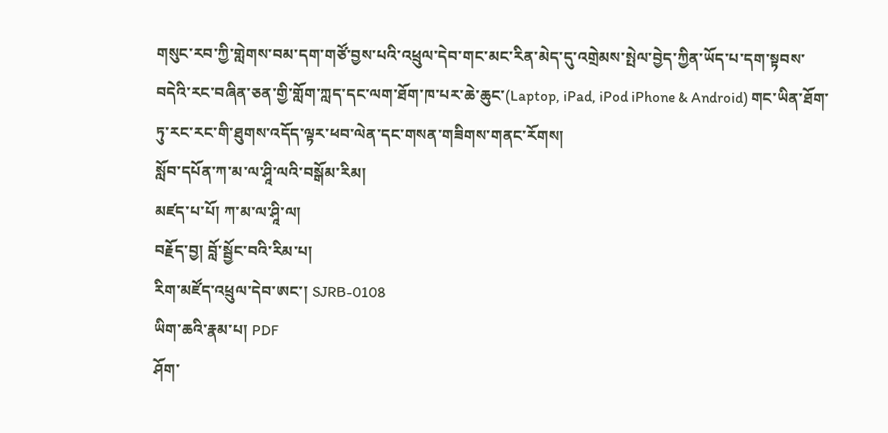གསུང་རབ་ཀྱི་གླེགས་བམ་དག་གཙོ་བྱས་པའི་འཕྲུལ་དེབ་གང་མང་རིན་མེད་དུ་འགྲེམས་སྤེལ་བྱེད་ཀྱིན་ཡོད་པ་དག་སྟབས་བདེའི་རང་བཞིན་ཅན་གྱི་གློག་ཀླད་དང་ལག་ཐོག་ཁ་པར་ཆེ་ཆུང་(Laptop, iPad, iPod iPhone & Android) གང་ཡིན་ཐོག་ཏུ་རང་རང་གི་ཐུགས་འདོད་ལྟར་ཕབ་ལེན་དང་གསན་གཟིགས་གནང་རོགས།
སློབ་དཔོན་ཀ་མ་ལ་ཤཱི་ལའི་བསྒོམ་རིམ།
མཛད་པ་པོ། ཀ་མ་ལ་ཤཱི་ལ།
བརྗོད་བྱ། བློ་སྦྱོང་བའི་རིམ་པ།
རིག་མཛོད་འཕྲུལ་དེབ་ཨང་། SJRB-0108
ཡིག་ཆའི་རྣམ་པ། PDF
ཤོག་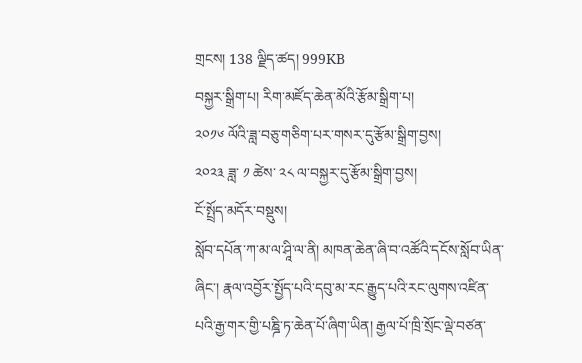གྲངས། 138 ལྗིད་ཚད། 999KB
བསྐྱར་སྒྲིག་པ། རིག་མཛོད་ཆེན་མོའི་རྩོམ་སྒྲིག་པ།
༢༠༡༦ ལོའི་ཟླ་བཅུ་གཅིག་པར་གསར་དུ་རྩོམ་སྒྲིག་བྱས།
༢༠༢༣ ཟླ་ ༡ ཚེས་ ༢༨ ལ་བསྐྱར་དུ་རྩོམ་སྒྲིག་བྱས།
ངོ་སྤྲོད་མདོར་བསྡུས།
སློབ་དཔོན་ཀ་མ་ལ་ཤཱི་ལ་ནི། མཁན་ཆེན་ཞི་བ་འཚོའི་དངོས་སློབ་ཡིན་ཞིང་། རྣལ་འབྱོར་སྤྱོད་པའི་དབུ་མ་རང་རྒྱུད་པའི་རང་ལུགས་འཛིན་པའི་རྒྱ་གར་གྱི་པཎྜི་ཏ་ཆེན་པོ་ཞིག་ཡིན། རྒྱལ་པོ་ཁྲི་སྲོང་ལྡེ་བཙན་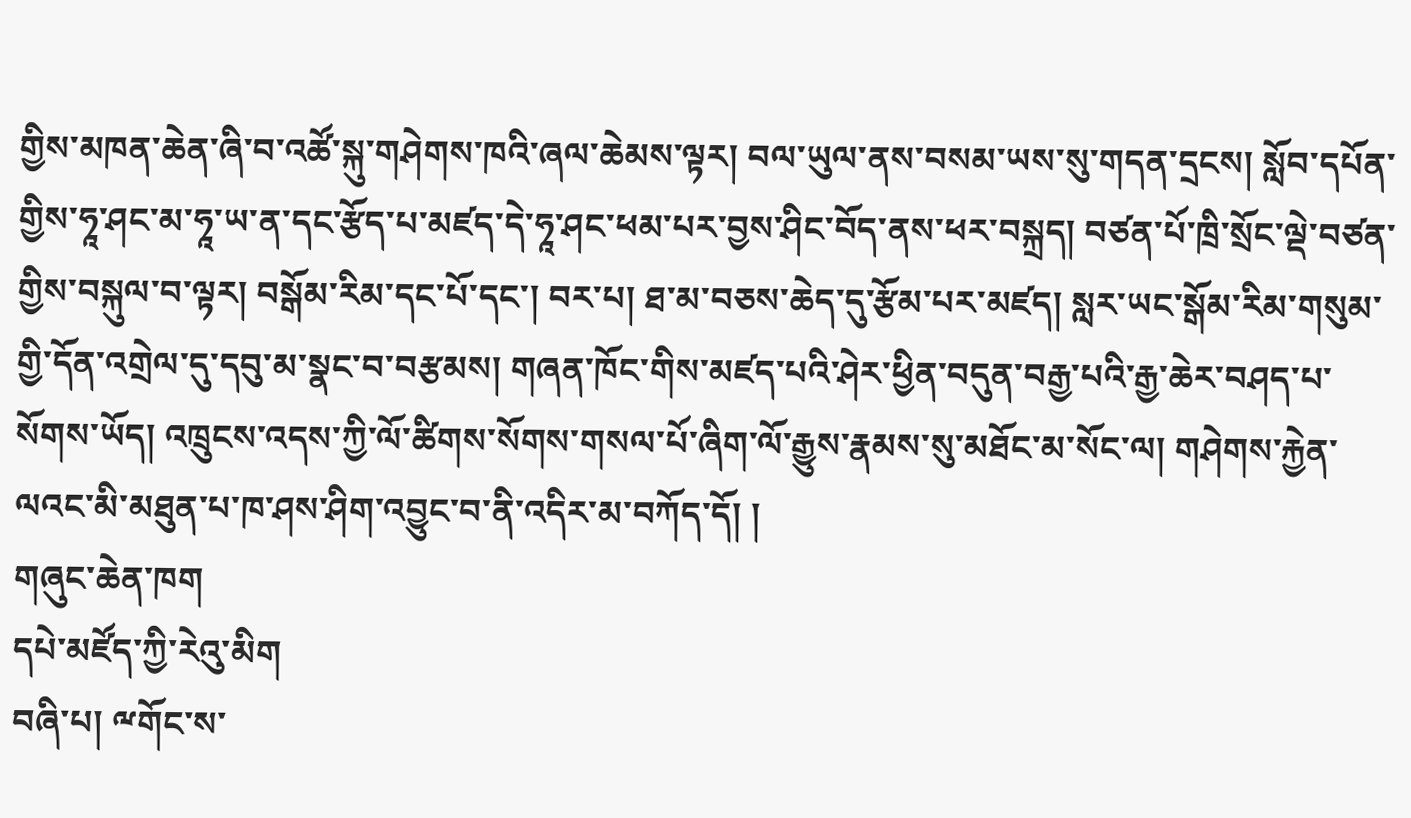གྱིས་མཁན་ཆེན་ཞི་བ་འཚོ་སྐུ་གཤེགས་ཁའི་ཞལ་ཆེམས་ལྟར། བལ་ཡུལ་ནས་བསམ་ཡས་སུ་གདན་དྲངས། སློབ་དཔོན་གྱིས་ཧཱ་ཤང་མ་ཧཱ་ཡ་ན་དང་རྩོད་པ་མཛད་དེ་ཧཱ་ཤང་ཕམ་པར་བྱས་ཤིང་བོད་ནས་ཕར་བསྐྲད། བཙན་པོ་ཁྲི་སྲོང་ལྡེ་བཙན་གྱིས་བསྐུལ་བ་ལྟར། བསྒོམ་རིམ་དང་པོ་དང་། བར་པ། ཐ་མ་བཅས་ཆེད་དུ་རྩོམ་པར་མཛད། སླར་ཡང་སྒོམ་རིམ་གསུམ་གྱི་དོན་འགྲེལ་དུ་དབུ་མ་སྣང་བ་བརྩམས། གཞན་ཁོང་གིས་མཛད་པའི་ཤེར་ཕྱིན་བདུན་བརྒྱ་པའི་རྒྱ་ཆེར་བཤད་པ་སོགས་ཡོད། འཁྲུངས་འདས་ཀྱི་ལོ་ཚིགས་སོགས་གསལ་པོ་ཞིག་ལོ་རྒྱུས་རྣམས་སུ་མཐོང་མ་སོང་ལ། གཤེགས་རྐྱེན་ལའང་མི་མཐུན་པ་ཁ་ཤས་ཤིག་འབྱུང་བ་ནི་འདིར་མ་བཀོད་དོ། །
གཞུང་ཆེན་ཁག
དཔེ་མཛོད་ཀྱི་རེའུ་མིག
བཞི་པ། ྋགོང་ས་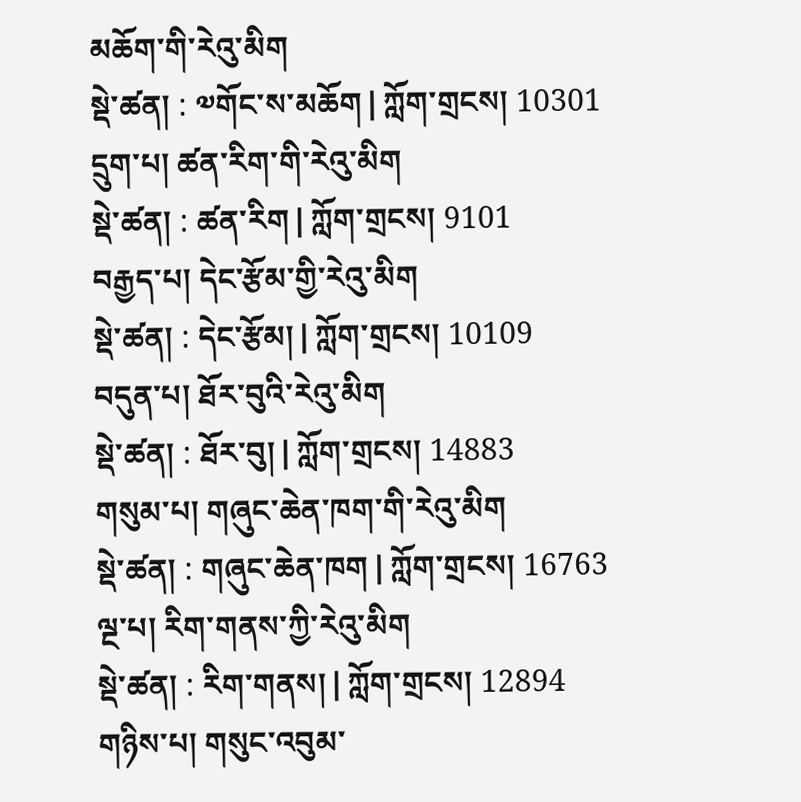མཆོག་གི་རེའུ་མིག
སྡེ་ཚན། : ༧གོང་ས་མཆོག | ཀློག་གྲངས། 10301
དྲུག་པ། ཚན་རིག་གི་རེའུ་མིག
སྡེ་ཚན། : ཚན་རིག | ཀློག་གྲངས། 9101
བརྒྱད་པ། དེང་རྩོམ་གྱི་རེའུ་མིག
སྡེ་ཚན། : དེང་རྩོམ། | ཀློག་གྲངས། 10109
བདུན་པ། ཐོར་བུའི་རེའུ་མིག
སྡེ་ཚན། : ཐོར་བུ། | ཀློག་གྲངས། 14883
གསུམ་པ། གཞུང་ཆེན་ཁག་གི་རེའུ་མིག
སྡེ་ཚན། : གཞུང་ཆེན་ཁག | ཀློག་གྲངས། 16763
ལྔ་པ། རིག་གནས་ཀྱི་རེའུ་མིག
སྡེ་ཚན། : རིག་གནས། | ཀློག་གྲངས། 12894
གཉིས་པ། གསུང་འབུམ་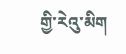གྱི་རེའུ་མིག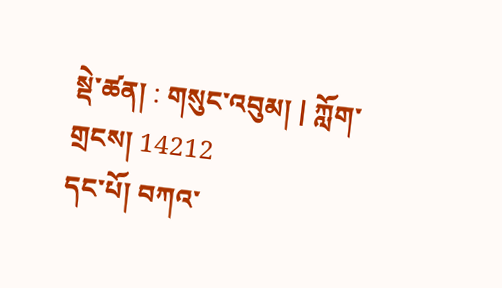སྡེ་ཚན། : གསུང་འབུམ། | ཀློག་གྲངས། 14212
དང་པོ། བཀའ་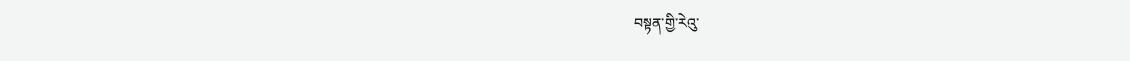བསྟན་གྱི་རེའུ་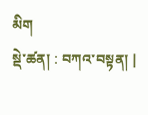མིག
སྡེ་ཚན། : བཀའ་བསྟན། |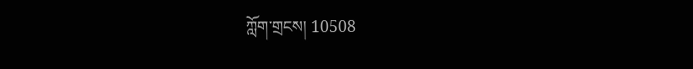ཀློག་གྲངས། 10508